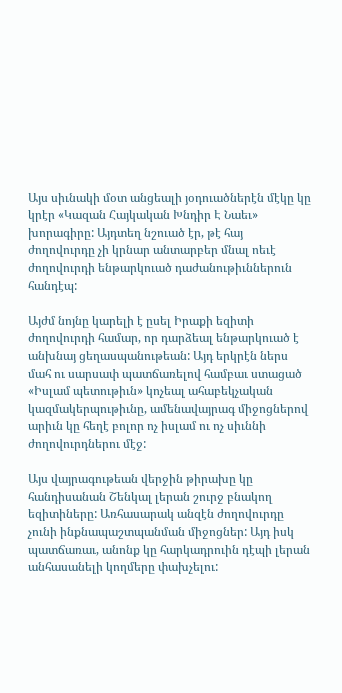Այս սիւնակի մօտ անցեալի յօդուածներէն մէկը կը կրէր «Կազան Հայկական Խնդիր Է Նաեւ» խորագիրը: Այդտեղ նշուած էր, թէ հայ ժողովուրդը չի կրնար անտարբեր մնալ ոեւէ ժողովուրդի ենթարկուած դաժանութիւններուն հանդէպ:

Այժմ նոյնը կարելի է ըսել Իրաքի եզիտի ժողովուրդի համար, որ դարձեալ ենթարկուած է անխնայ ցեղասպանութեան: Այդ երկրէն ներս մահ ու սարսափ պատճառելով համբաւ ստացած «Իսլամ պետութիւն» կոչեալ ահաբեկչական կազմակերպութիւնը, ամենավայրագ միջոցներով արիւն կը հեղէ բոլոր ոչ իսլամ ու ոչ սիւննի ժողովուրդներու մէջ:

Այս վայրագութեան վերջին թիրախը կը հանդիսանան Շենկալ լերան շուրջ բնակող եզիտիները: Առհասարակ անզէն ժողովուրդը չունի ինքնապաշտպանման միջոցներ: Այդ իսկ պատճառաւ, անոնք կը հարկադրուին դէպի լերան անհասանելի կողմերը փախչելու: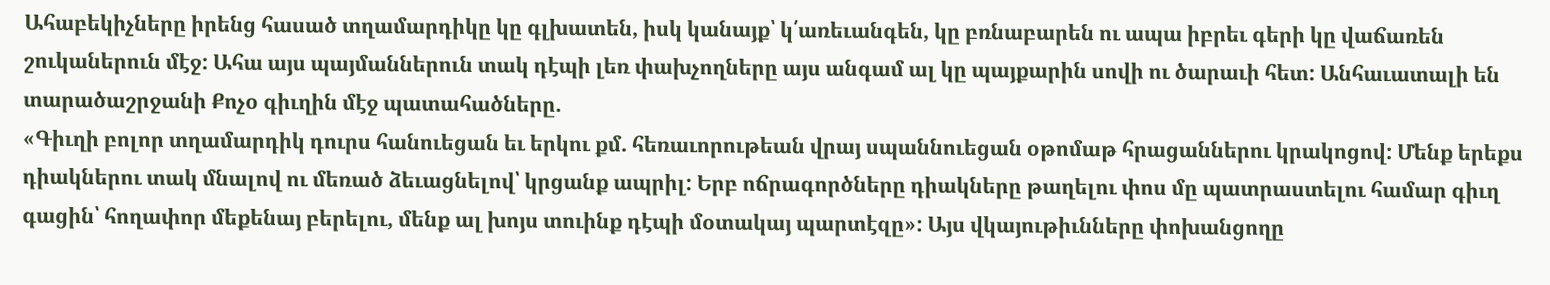Ահաբեկիչները իրենց հասած տղամարդիկը կը գլխատեն, իսկ կանայք՝ կ՛առեւանգեն, կը բռնաբարեն ու ապա իբրեւ գերի կը վաճառեն շուկաներուն մէջ: Ահա այս պայմաններուն տակ դէպի լեռ փախչողները այս անգամ ալ կը պայքարին սովի ու ծարաւի հետ: Անհաւատալի են տարածաշրջանի Քոչօ գիւղին մէջ պատահածները.
«Գիւղի բոլոր տղամարդիկ դուրս հանուեցան եւ երկու քմ. հեռաւորութեան վրայ սպաննուեցան օթոմաթ հրացաններու կրակոցով: Մենք երեքս դիակներու տակ մնալով ու մեռած ձեւացնելով՝ կրցանք ապրիլ: Երբ ոճրագործները դիակները թաղելու փոս մը պատրաստելու համար գիւղ գացին՝ հողափոր մեքենայ բերելու, մենք ալ խոյս տուինք դէպի մօտակայ պարտէզը»: Այս վկայութիւնները փոխանցողը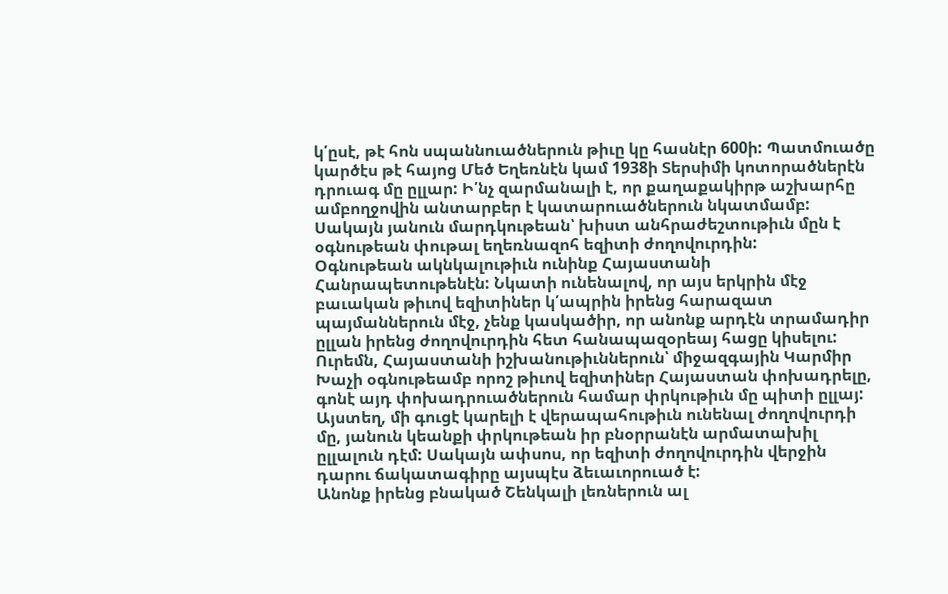կ՛ըսէ, թէ հոն սպաննուածներուն թիւը կը հասնէր 600ի: Պատմուածը կարծէս թէ հայոց Մեծ Եղեռնէն կամ 1938ի Տերսիմի կոտորածներէն դրուագ մը ըլլար: Ի՛նչ զարմանալի է, որ քաղաքակիրթ աշխարհը ամբողջովին անտարբեր է կատարուածներուն նկատմամբ: Սակայն յանուն մարդկութեան՝ խիստ անհրաժեշտութիւն մըն է օգնութեան փութալ եղեռնազոհ եզիտի ժողովուրդին:
Օգնութեան ակնկալութիւն ունինք Հայաստանի Հանրապետութենէն: Նկատի ունենալով, որ այս երկրին մէջ բաւական թիւով եզիտիներ կ՛ապրին իրենց հարազատ պայմաններուն մէջ, չենք կասկածիր, որ անոնք արդէն տրամադիր ըլլան իրենց ժողովուրդին հետ հանապազօրեայ հացը կիսելու: Ուրեմն, Հայաստանի իշխանութիւններուն՝ միջազգային Կարմիր Խաչի օգնութեամբ որոշ թիւով եզիտիներ Հայաստան փոխադրելը, գոնէ այդ փոխադրուածներուն համար փրկութիւն մը պիտի ըլլայ:
Այստեղ, մի գուցէ կարելի է վերապահութիւն ունենալ ժողովուրդի մը, յանուն կեանքի փրկութեան իր բնօրրանէն արմատախիլ ըլլալուն դէմ: Սակայն ափսոս, որ եզիտի ժողովուրդին վերջին դարու ճակատագիրը այսպէս ձեւաւորուած է:
Անոնք իրենց բնակած Շենկալի լեռներուն ալ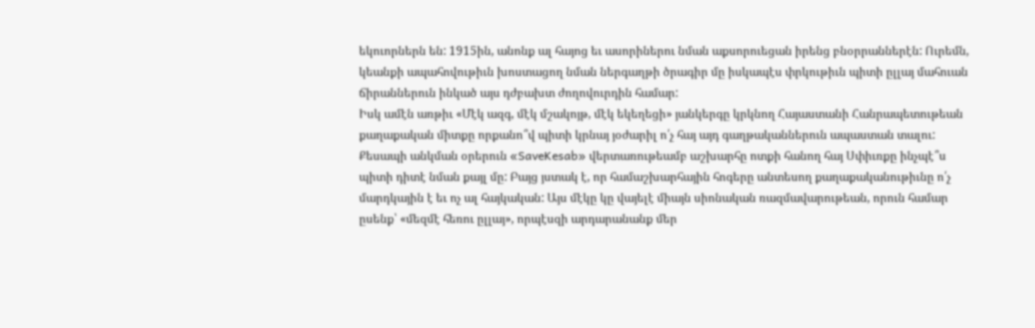եկուորներն են: 1915ին, անոնք ալ հայոց եւ ասորիներու նման աքսորուեցան իրենց բնօրրաններէն: Ուրեմն, կեանքի ապահովութիւն խոստացող նման ներգաղթի ծրագիր մը իսկապէս փրկութիւն պիտի ըլլայ մահուան ճիրաններուն ինկած այս դժբախտ ժողովուրդին համար:
Իսկ ամէն առթիւ «Մէկ ազգ, մէկ մշակոյթ, մէկ եկեղեցի» յանկերգը կրկնող Հայաստանի Հանրապետութեան քաղաքական միտքը որքանո՞վ պիտի կրնայ յօժարիլ ո՛չ հայ այդ գաղթականներուն ապաստան տալու: Քեսապի անկման օրերուն «SaveKesab» վերտառութեամբ աշխարհը ոտքի հանող հայ Սփիւռքը ինչպէ՞ս պիտի դիտէ նման քայլ մը: Բայց յստակ է, որ համաշխարհային հոգերը անտեսող քաղաքականութիւնը ո՛չ մարդկային է եւ ոչ ալ հայկական: Այս մէկը կը վայելէ միայն սիոնական ռազմավարութեան, որուն համար ըսենք՝ «մեզմէ հեռու ըլլայ», որպէսզի արդարանանք մեր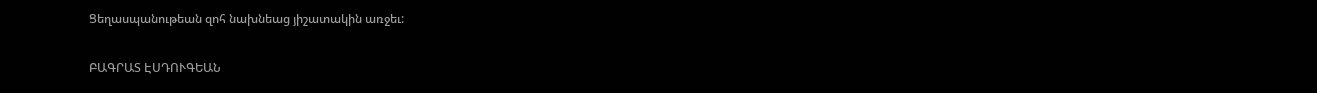Ցեղասպանութեան զոհ նախնեաց յիշատակին առջեւ:

ԲԱԳՐԱՏ ԷՍԴՈՒԳԵԱՆ